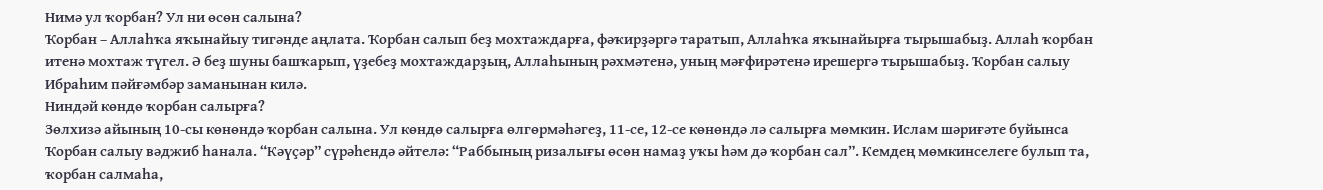Нимә ул ҡорбан? Ул ни өсөн салына?
Ҡорбан – Аллаһҡа яҡынайыу тигәнде аңлата. Ҡорбан салып беҙ мохтаждарға, фәҡирҙәргә таратып, Аллаһҡа яҡынайырға тырышабыҙ. Аллаһ ҡорбан итенә мохтаж түгел. Ә беҙ шуны башҡарып, үҙебеҙ мохтаждарҙың, Аллаһының рәхмәтенә, уның мәғфирәтенә ирешергә тырышабыҙ. Ҡорбан салыу Ибраһим пәйғәмбәр заманынан килә.
Ниндәй көндө ҡорбан салырға?
Зөлхизә айының 10-сы көнөндә ҡорбан салына. Ул көндө салырға өлгөрмәһәгеҙ, 11-се, 12-се көнөндә лә салырға мөмкин. Ислам шәриғәте буйынса Ҡорбан салыу вәджиб һанала. “Кәүҫәр” сүрәһендә әйтелә: “Раббының ризалығы өсөн намаҙ уҡы һәм дә ҡорбан сал”. Кемдең мөмкинселеге булып та, ҡорбан салмаһа,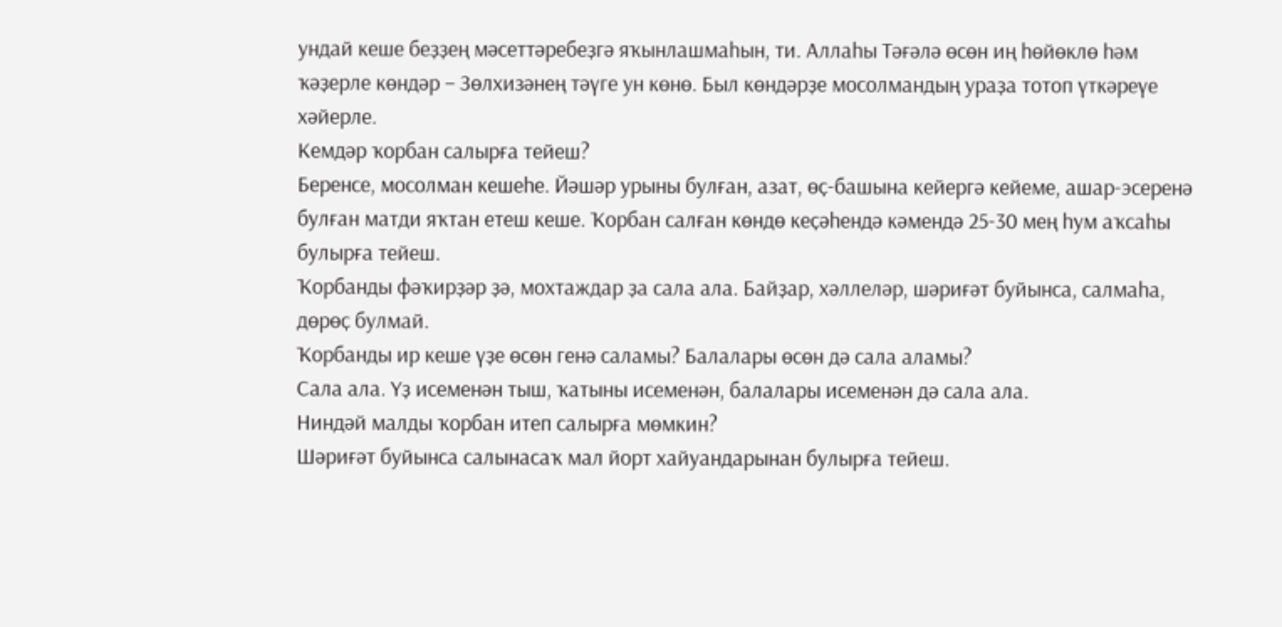ундай кеше беҙҙең мәсеттәребеҙгә яҡынлашмаһын, ти. Аллаһы Тәғәлә өсөн иң һөйөклө һәм ҡәҙерле көндәр – Зөлхизәнең тәүге ун көнө. Был көндәрҙе мосолмандың ураҙа тотоп үткәреүе хәйерле.
Кемдәр ҡорбан салырға тейеш?
Беренсе, мосолман кешеһе. Йәшәр урыны булған, азат, өҫ-башына кейергә кейеме, ашар-эсеренә булған матди яҡтан етеш кеше. Ҡорбан салған көндө кеҫәһендә кәмендә 25-30 мең һум аҡсаһы булырға тейеш.
Ҡорбанды фәҡирҙәр ҙә, мохтаждар ҙа сала ала. Байҙар, хәллеләр, шәриғәт буйынса, салмаһа, дөрөҫ булмай.
Ҡорбанды ир кеше үҙе өсөн генә саламы? Балалары өсөн дә сала аламы?
Сала ала. Үҙ исеменән тыш, ҡатыны исеменән, балалары исеменән дә сала ала.
Ниндәй малды ҡорбан итеп салырға мөмкин?
Шәриғәт буйынса салынасаҡ мал йорт хайуандарынан булырға тейеш.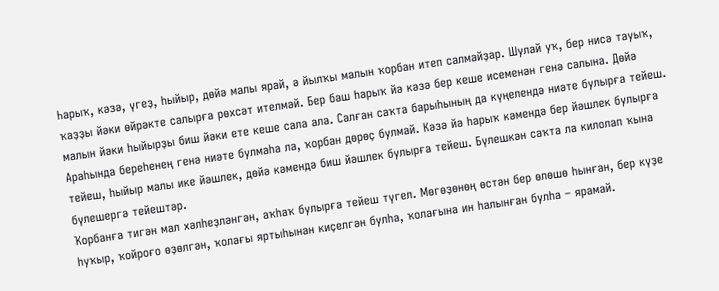Һарыҡ, кәзә, үгеҙ, һыйыр, дөйә малы ярай, ә йылҡы малын ҡорбан итеп салмайҙар. Шулай уҡ, бер нисә тауыҡ, ҡаҙҙы йәки өйрәкте салырға рөхсәт ителмәй. Бер баш һарыҡ йә кәзә бер кеше исеменән генә салына. Дөйә малын йәки һыйырҙы биш йәки ете кеше сала ала. Салған саҡта барыһының да күңелендә ниәте булырға тейеш. Араһында береһенең генә ниәте булмаһа ла, ҡорбан дөрөҫ булмай. Кәзә йә һарыҡ кәмендә бер йәшлек булырға тейеш, һыйыр малы ике йәшлек, дөйә кәмендә биш йәшлек булырға тейеш. Бүлешкән саҡта ла килолап ҡына бүлешергә тейештәр.
Ҡорбанға тигән мал хәлһеҙләнгән, аҡһаҡ булырға тейеш түгел. Мөгөҙөнөң өстән бер өлөшө һынған, бер күҙе һуҡыр, ҡойроғо өҙөлгән, ҡолағы яртыһынан киҫелгән булһа, ҡолағына ин һалынған булһа – ярамай.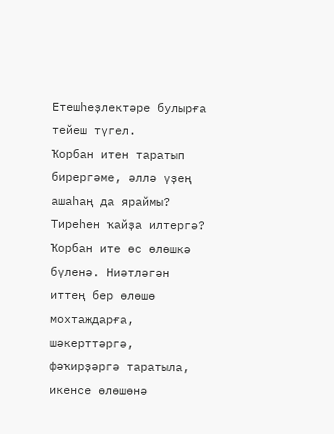Етешһеҙлектәре булырға тейеш түгел.
Ҡорбан итен таратып бирергәме, әллә үҙең ашаһаң да яраймы? Тиреһен ҡайҙа илтергә?
Ҡорбан ите өс өлөшкә бүленә. Ниәтләгән иттең бер өлөшө мохтаждарға, шәкерттәргә, фәҡирҙәргә таратыла, икенсе өлөшөнә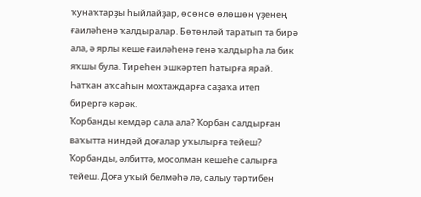ҡунаҡтарҙы һыйлайҙар, өсөнсө өлөшөн үҙенең ғаиләһенә ҡалдыралар. Бөтөнләй таратып та бирә ала, ә ярлы кеше ғаиләһенә генә ҡалдырһа ла бик яҡшы була. Тиреһен эшкәртеп һатырға ярай. Һатҡан аҡсаһын мохтаждарға саҙаҡа итеп бирергә кәрәк.
Ҡорбанды кемдәр сала ала? Ҡорбан салдырған ваҡытта ниндәй доғалар уҡылырға тейеш?
Ҡорбанды, әлбиттә, мосолман кешеһе салырға тейеш. Доға уҡый белмәһә лә, салыу тәртибен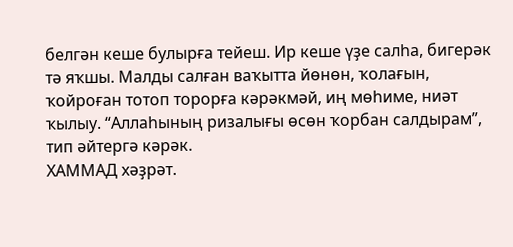белгән кеше булырға тейеш. Ир кеше үҙе салһа, бигерәк тә яҡшы. Малды салған ваҡытта йөнөн, ҡолағын, ҡойроған тотоп торорға кәрәкмәй, иң мөһиме, ниәт ҡылыу. “Аллаһының ризалығы өсөн ҡорбан салдырам”, тип әйтергә кәрәк.
ХАММАД хәҙрәт.